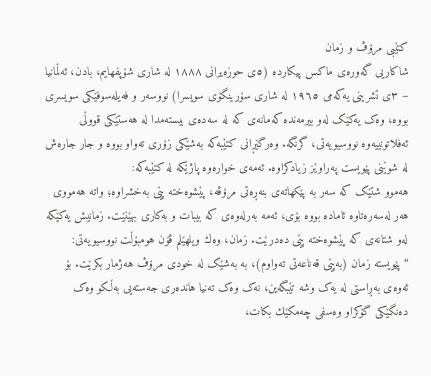كتێبی مرۆڤ و زمان
شاكاریی گەورەی ماكس پیكاردە (٥ی حوزەیرانی ١٨٨٨ لە شاری شۆپفهایم، بادن، ئەڵمانیا – ٣ی تشرینی یەکەمی ١٩٦٥ لە شاری سۆرینگۆی سویسرا) نووسەر و فەیلەسوفێکی سویسری بووە، وەک یەکێک لەو بیرمەندە کەمانەی کە لە سەدەی بیستەمدا لە هەستێکی قووڵی ئەفلاتونییەوە نووسیویەتی، گرنگە. وەرگێڕانی كتێبەكە بەشێكی زۆری تەواو بووە و جار جارەش لە شوێنی پێویست پەراوێز زیادكراوە. ئەمەی خوارەوە پاژێكە لە كتێبەكە:
هەموو شتێک کە سەر بە پێکهاتەی بنەڕەتی مرۆڤە، پێشوەختە پێی بەخشراوە؛ واتە هەمووی هەر لەسەرەتاوە ئامادە بووە بۆی، ئەمە بەرلەوەی كە بیبات و بەکاری بهێنێت. زمانیش یەکێکە لەو شتانەی کە پێشوەختە پێی دەدرێت. زمان، وەك ویلهێلم ڤۆن هومبۆڵت نووسیویەتی: “پێویستە زمان (بەپێی قەناعەتی تەواوم)، بە بەشێک لە خودی مرۆڤ هەژمار بکرێت. بۆ ئەوەی بەڕاستی لە یەک وشە تێبگەین، نەک وەک تەنیا هاندەری جەستەیی بەڵکو وەک دەنگێكی گۆكراو وەسفی چەمكێك بكات،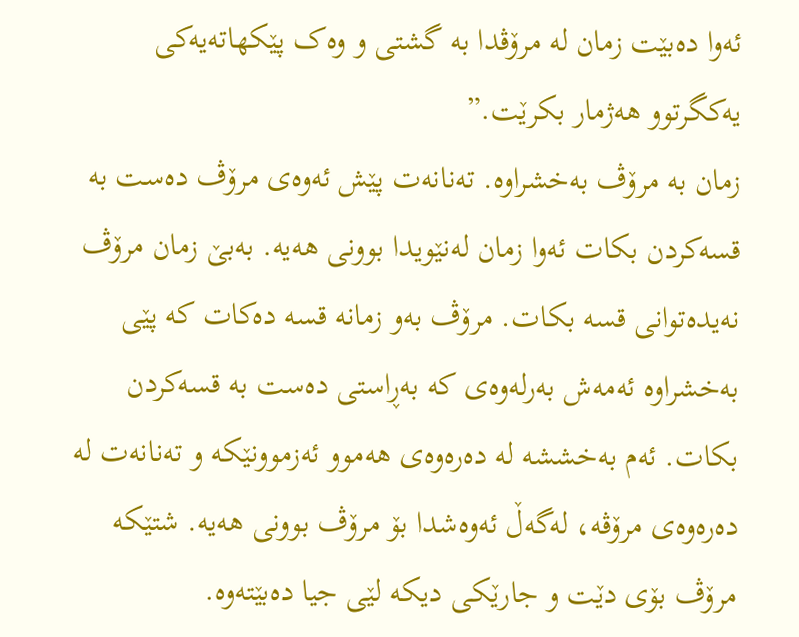ئەوا دەبێت زمان لە مرۆڤدا بە گشتی و وەک پێکهاتەیەکی یەکگرتوو هەژمار بكرێت.”
زمان بە مرۆڤ بەخشراوە. تەنانەت پێش ئەوەی مرۆڤ دەست بە قسەکردن بکات ئەوا زمان لەنێویدا بوونی هەیە. بەبێ زمان مرۆڤ نەیدەتوانی قسە بکات. مرۆڤ بەو زمانە قسە دەکات كە پێی بەخشراوە ئەمەش بەرلەوەی كە بەڕاستی دەست بە قسەكردن بكات. ئەم بەخششە لە دەرەوەی هەموو ئەزموونێکە و تەنانەت لە دەرەوەی مرۆڤە، لەگەڵ ئەوەشدا بۆ مرۆڤ بوونی هەیە. شتێکە مرۆڤ بۆی دێت و جارێکی دیکە لێی جیا دەبێتەوە.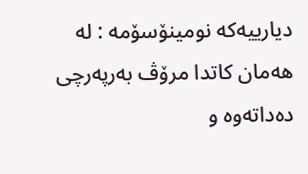دیارییەکە نومینۆسۆمە : لە هەمان کاتدا مرۆڤ بەرپەرچی دەداتەوە و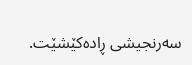سەرنجیشی ڕادەکێشێت.